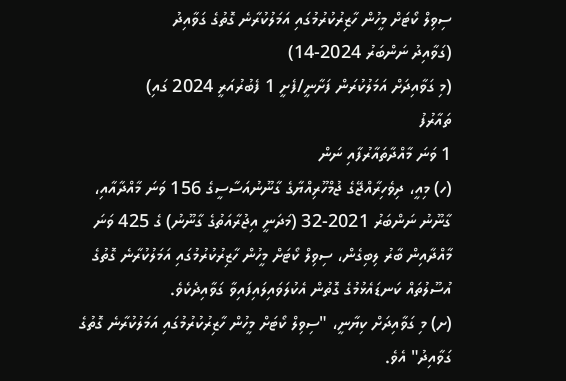ސިވިލް ކޯޓަށް މީހުން ހާޒިރުކުރުމުގައި އަމަލުކުރާނެ ގޮތުގެ ގަވާއިދު
(ގަވާއިދު ނަންބަރު 2024-14)
(މި ގަވާއިދަށް އަމަލުކުރަން ފަށާނީ/ފެށީ 1 ފެބުރުއަރީ 2024 ގައި)
ތައާރުފު
1 ވަނަ މާއްދާތައާރުފާއި ނަން
(ހ) މިއީ، ދިވެހިރާއްޖޭގެ ޖުމްހޫރިއްޔާގެ ގާނޫނުއަސާސީގެ 156 ވަނަ މާއްދާއާއި، ގާނޫނު ނަންބަރު 2021-32 (މަދަނީ އިޖުރާއަތުގެ ގާނޫނު) ގެ 425 ވަނަ މާއްދާއިން ބާރު ލިބިގެން، ސިވިލް ކޯޓަށް މީހުން ހާޒިރުކުރުމުގައި އަމަލުކުރާނެ ގޮތުގެ އުސޫލުތައް ކަނޑައެޅުމުގެ ގޮތުން އެކުލަވައިލައިފައިވާ ގަވާއިދެކެވެ.
(ށ) މި ގަވާއިދަށް ކިޔާނީ، "ސިވިލް ކޯޓަށް މީހުން ހާޒިރުކުރުމުގައި އަމަލުކުރާނެ ގޮތުގެ ގަވާއިދު" އެވެ.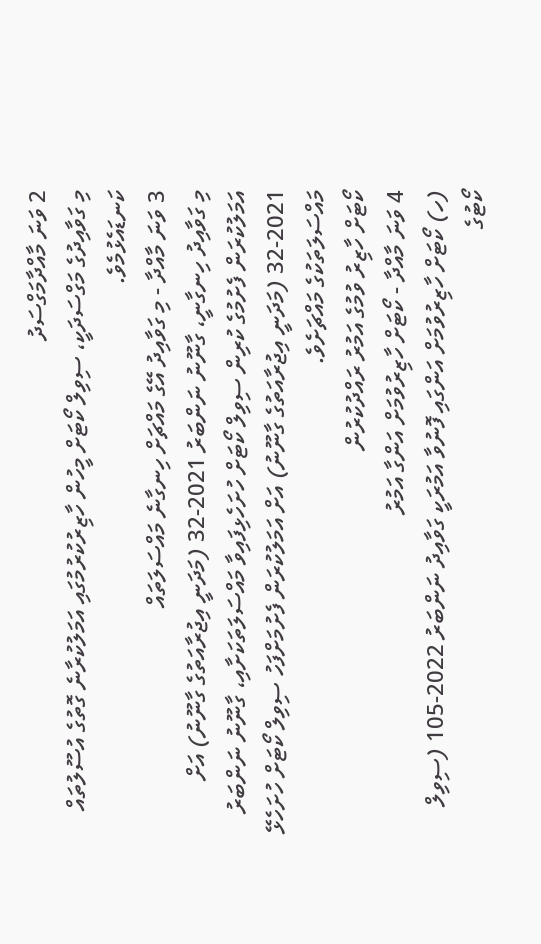2 ވަނަ މާއްދާމަގްސަދު
މި ގަވާއިދުގެ މަގްސަދަކީ، ސިވިލް ކޯޓަށް މީހުން ހާޒިރުކުރުމުގައި އަމަލުކުރާނެ ގޮތުގެ އުސޫލުތައް ކަނޑައެޅުމެވެ.
3 ވަނަ މާއްދާ - މި ގަވާއިދު އޭގެ މައްޗަށް ހިނގާނެ މައްސަލަތައް
މި ގަވާއިދު ހިނގާނީ، ގާނޫނު ނަންބަރު 2021-32 (މަދަނީ އިޖުރާއަތުގެ ގާނޫނު) އަށް އަމަލުކުރަން ފެށުމުގެ ކުރިން ސިވިލް ކޯޓަށް ހުށަހެޅިފައިވާ މައްސަލަތަކަށާއި، ގާނޫނު ނަންބަރު 2021-32 (މަދަނީ އިޖުރާއަތުގެ ގާނޫނު) އަށް އަމަލުކުރަން ފެށުމަށްފަހު ސިވިލް ކޯޓަށް ހުށަހެޅޭ މައްސަލަތަކުގެ މައްޗަށެވެ.
ކޯޓަށް ހާޒިރު ވުމުގެ އަމުރު ރައްދުކުރުން
4 ވަނަ މާއްދާ - ކޯޓަށް ހާޒިރުވުމަށް އަންގާ އަމުރު
(ހ) ކޯޓަށް ހާޒިރުވުމަށް އަންގައި ފޮނުވާ އަމުރަކީ ގަވާއިދު ނަންބަރު 2022-105 (ސިވިލް ކޯޓުގެ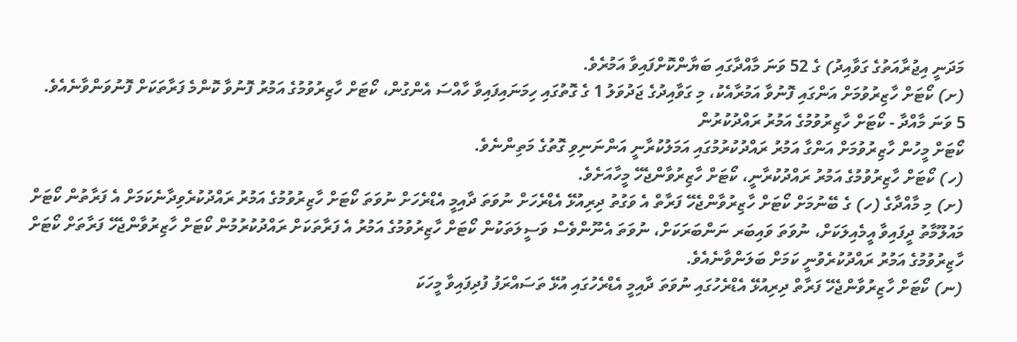މަދަނީ އިޖުރާއަތުގެ ގަވާއިދު) ގެ 52 ވަނަ މާއްދާގައި ބަޔާންކޮށްފައިވާ އަމުރެވެ.
(ށ) ކޯޓަށް ހާޒިރުވުމަށް އަންގައި ފޮނުވާ އަމުރާއެކު، މި ގަވާއިދުގެ ޖަދުވަލު 1 ގެ ގޮތުގައި ހިމަނައިފައިވާ ހާއްސަ އެންގުން، ކޯޓަށް ހާޒިރުވުމުގެ އަމުރު ފޮނުވާ ކޮންމެ ފަރާތަކަށް ފޮނުވަންވާނެއެވެ.
5 ވަނަ މާއްދާ - ކޯޓަށް ހާޒިރުވުމުގެ އަމުރު ރައްދުކުރުން
ކޯޓަށް މީހުން ހާޒިރުވުމަށް އަންގާ އަމުރު ރައްދުކުރުމުގައި އަމަލުކުރާނީ އަންނަނިވި ގޮތުގެ މަތިންނެވެ.
(ހ) ކޯޓަށް ހާޒިރުވުމުގެ އަމުރު ރައްދުކުރާނީ، ކޯޓަށް ހާޒިރުވާންޖެހޭ މީހާއަށެވެ.
(ށ) މި މާއްދާގެ (ހ) ގެ ބޭނުމަށް ކޯޓަށް ހާޒިރުވާންޖެހޭ ފަރާތް އެ ވަގުތު ދިރިއުޅޭ އެޑްރެހަށް ނުވަތަ ދާއިމީ އެޑްރެހަށް ނުވަތަ ކޯޓަށް ހާޒިރުވުމުގެ އަމުރު ރައްދުކުރެވިދާނެކަމަށް އެ ފަރާތުން ކޯޓަށް މައުލޫމާތު ދީފައިވާ އީމެއިލަކަށް، ނުވަތަ ވައިބަރ ނަންބަރަކަށް، ނުވަތަ އެނޫންވެސް ވަސީލަތަކުން ކޯޓަށް ހާޒިރުވުމުގެ އަމުރު އެ ފަރާތަކަށް ރައްދުކުރުމުން ކޯޓަށް ހާޒިރުވާންޖެހޭ ފަރާތަށް ކޯޓަށް ހާޒިރުވުމުގެ އަމުރު ރައްދުކުރެވުނީ ކަމަށް ބަލަންވާނެއެވެ.
(ނ) ކޯޓަށް ހާޒިރުވާންޖެހޭ ފަރާތް ދިރިއުޅޭ އެޑްރެހުގައި ނުވަތަ ދާއިމީ އެޑްރެހުގައި އުޅޭ ތަސައްރަފު ފުދިފައިވާ މީހަކަ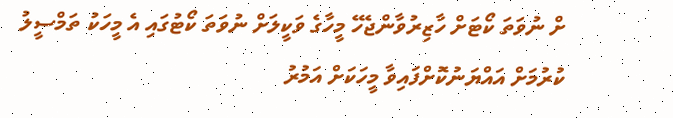ށް ނުވަތަ ކޯޓަށް ހާޒިރުވާންޖެހޭ މީހާގެ ވަކީލަށް ނުވަތަ ކޯޓުގައި އެ މީހަކު ތަމްސީލު ކުރުމަށް އައްޔަނުކޮށްފައިވާ މީހަކަށް އަމުރު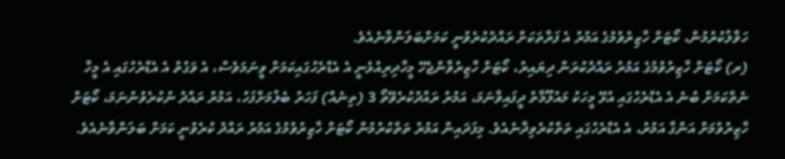ހަވާލުކުރުމުން، ކޯޓަށް ހާޒިރުވުމުގެ އަމުރު އެ ފަރާތަކަށް ރައްދުކުރެވުނީ ކަމަށްބަލަންވާނެއެވެ.
(ރ) ކޯޓަށް ހާޒިރުވުމުގެ އަމުރު ރައްދުކުރަން ދިޔައިރު، ކޯޓަށް ހާޒިރުވާންޖެހޭ މީހާދިރިއުޅެނީ އެ އެޑްރެހުގައިކަމަށް ވީނަމަވެސް، އެ ވަގުތު އެ އެޑްރެހުގައި އެ މީހާ ނެތްކަމަށް ބުނެ އެ އެޑްރެހުގައި އުޅޭ މީހަކު މައުލޫމާތު ދީފައިވާނަމަ، އަމުރު ރައްދުކުރެވޭތޯ 3 (ތިނެއް) ފަހަރު ބެލުމަށްފަހު، އަމުރު ރައްދު ނުކުރެވުނުނަމަ، ކޯޓަށް ހާޒިރުވުމަށް އަންގާ އަމުރު، އެ އެޑްރެހުގައި ތަތްކުރެވިދާނެއެވެ. މިފަދައިން އަމުރު ތަތްކުރުމުން ކޯޓަށް ހާޒިރުވުމުގެ އަމުރު ރައްދު ކުރެވުނީ ކަމަށް ބަލަންވާނެއެވެ.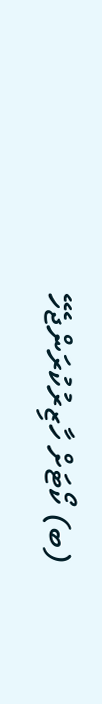(ބ) ކޯޓަށް ހާޒިރުކުރަންޖެހޭ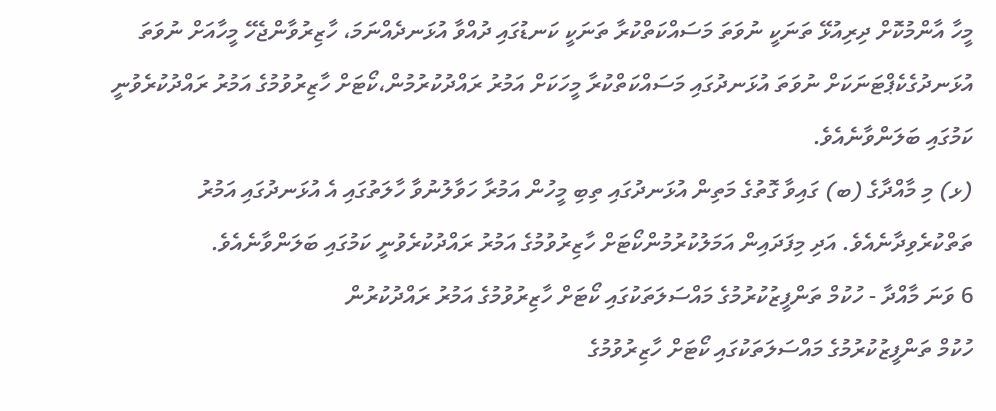މީހާ އާންމުކޮށް ދިރިއުޅޭ ތަނަކީ ނުވަތަ މަސައްކަތްކުރާ ތަނަކީ ކަނޑުގައި ދުއްވާ އުޅަނދެއްނަމަ، ހާޒިރުވާންޖެހޭ މީހާއަށް ނުވަތަ އުޅަނދުގެކެޕްޓަނަކަށް ނުވަތަ އުޅަނދުގައި މަސައްކަތްކުރާ މީހަކަށް އަމުރު ރައްދުކުރުމުން،ކޯޓަށް ހާޒިރުވުމުގެ އަމުރު ރައްދުކުރެވުނީ ކަމުގައި ބަލަންވާނެއެވެ.
(ޅ) މި މާއްދާގެ (ބ) ގައިވާ ގޮތުގެ މަތިން އުޅަނދުގައި ތިބި މީހުން އަމުރާ ހަވާލުނުވާ ހާލަތުގައި އެ އުޅަނދުގައި އަމުރު ތަތްކުރެވިދާނެއެވެ. އަދި މިފަދައިން އަމަލުކުރުމުންކޯޓަށް ހާޒިރުވުމުގެ އަމުރު ރައްދުކުރެވުނީ ކަމުގައި ބަލަންވާނެއެވެ.
6 ވަނަ މާއްދާ - ހުކުމް ތަންފީޒުކުރުމުގެ މައްސަލަތަކުގައި ކޯޓަށް ހާޒިރުވުމުގެ އަމުރު ރައްދުކުރުން
ހުކުމް ތަންފީޒުކުރުމުގެ މައްސަލަތަކުގައި ކޯޓަށް ހާޒިރުވުމުގެ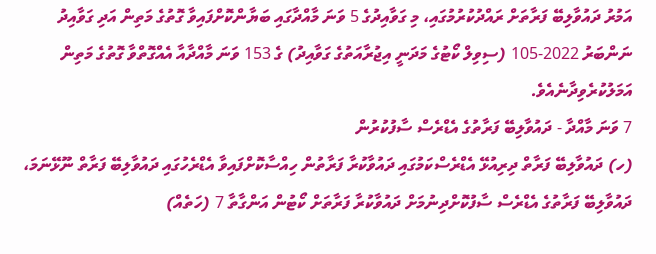އަމުރު ދައުވާލިބޭ ފަރާތަށް ރައްދުކުރުމުގައި، މި ގަވާއިދުގެ 5 ވަނަ މާއްދާގައި ބަޔާންކޮށްފައިވާ ގޮތުގެ މަތިން އަދި ގަވާއިދު ނަންބަރު 2022-105 (ސިވިލް ކޯޓުގެ މަދަނީ އިޖުރާއަތުގެ ގަވާއިދު) ގެ 153 ވަނަ މާއްދާއާ އެއްގޮތްވާ ގޮތުގެ މަތިން އަމަލުކުރެވިދާނެއެވެ.
7 ވަނަ މާއްދާ - ދައުވާލިބޭ ފަރާތުގެ އެޑްރެސް ސާފުކުރުން
(ހ) ދައުވާލިބޭ ފަރާތް ދިރިއުޅޭ އެޑްރެސްކަމުގައި ދައުވާކުރާ ފަރާތުން ހިއްސާކޮށްފައިވާ އެޑްރެހުގައި ދައުވާލިބޭ ފަރާތް ނޫޅޭނަމަ، ދައުވާލިބޭ ފަރާތުގެ އެޑްރެސް ސާފުކޮށްދިނުމަށް ދައުވާކުރާ ފަރާތަށް ކޯޓުން އަންގާތާ 7 (ހަތެއް)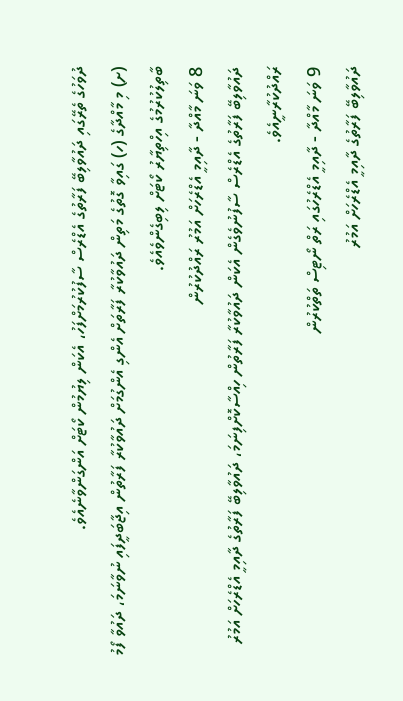ދުވަހުގެ ތެރޭގައި ދައުވާލިބޭ ފަރާތުގެ އެޑްރެސް ސާފުކުރުމަށްފަހު، އެކަން ލިޔުމުން ކޯޓަށް އަންގަންވާނެއެވެ.
(ށ) މި މާއްދާގެ (ހ) ގައިވާ ގޮތުގެ މަތިން ދައުވާކުރާ ފަރާތަށް އެންގި އެންގުމަށް ދައުވާކުރާ ފަރާތުން އިޖާބަދީފައި ނުވާނަމަ، ދައުވާ ފޯމު ބާތިލުކުރުމުގެ އިހްތިޔާރު ކޯޓަށް ލިބިގެންވެއެވެ.
8 ވަނަ މާއްދާ - ދާއިމީ އެޑްރެހަށް އަމުރު ރައްދުކުރުން
ދައުވާލިބޭ ފަރާތުގެ އެޑްރެސް ސާފުނުވެގެން އެކަން ދައުވާކުރާ ފަރާތުން ހިއްސާކޮށްފިނަމަ، ދައުވާލިބޭ ފަރާތުގެ ދާއިމީ އެޑްރެހަށް އަމުރު ރައްދުކުރާނީއެވެ.
9 ވަނަ މާއްދާ - ދާއިމީ އެޑްރެހުގައި ރަތް ނޯޓިސް ތަތްކުރުން
ދައުވާލިބޭ ފަރާތުގެ ދާއިމީ އެޑްރެހަށް އަމުރު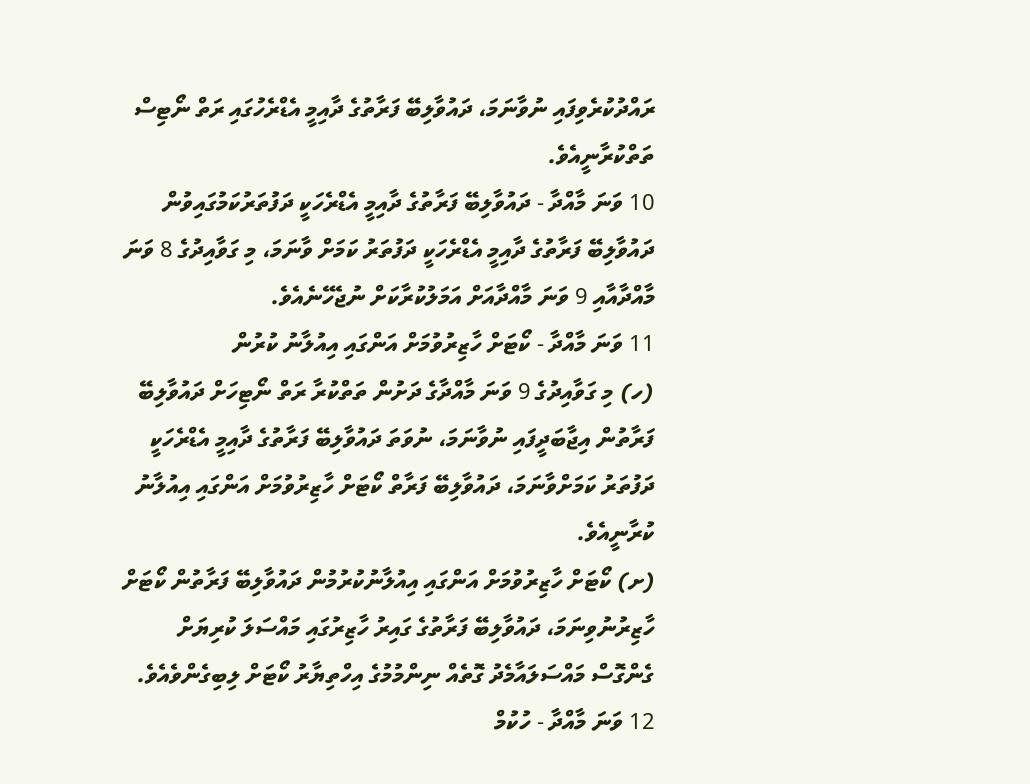ރައްދުކުރެވިފައި ނުވާނަމަ، ދައުވާލިބޭ ފަރާތުގެ ދާއިމީ އެޑްރެހުގައި ރަތް ނޯޓިސް ތަތްކުރާނީއެވެ.
10 ވަނަ މާއްދާ - ދައުވާލިބޭ ފަރާތުގެ ދާއިމީ އެޑްރެހަކީ ދަފުތަރުކަމުގައިވުން
ދައުވާލިބޭ ފަރާތުގެ ދާއިމީ އެޑްރެހަކީ ދަފުތަރު ކަމަށް ވާނަމަ، މި ގަވާއިދުގެ 8 ވަނަ މާއްދާއާއި 9 ވަނަ މާއްދާއަށް އަމަލުކުރާކަށް ނުޖެހޭނެއެވެ.
11 ވަނަ މާއްދާ - ކޯޓަށް ހާޒިރުވުމަށް އަންގައި އިއުލާނު ކުރުން
(ހ) މި ގަވާއިދުގެ 9 ވަނަ މާއްދާގެ ދަށުން ތަތްކުރާ ރަތް ނޯޓިހަށް ދައުވާލިބޭ ފަރާތުން އިޖާބަދީފައި ނުވާނަމަ، ނުވަތަ ދައުވާލިބޭ ފަރާތުގެ ދާއިމީ އެޑްރެހަކީ ދަފުތަރު ކަމަށްވާނަމަ، ދައުވާލިބޭ ފަރާތް ކޯޓަށް ހާޒިރުވުމަށް އަންގައި އިއުލާނު ކުރާނީއެވެ.
(ށ) ކޯޓަށް ހާޒިރުވުމަށް އަންގައި އިއުލާނުކުރުމުން ދައުވާލިބޭ ފަރާތުން ކޯޓަށް ހާޒިރުނުވިނަމަ، ދައުވާލިބޭ ފަރާތުގެ ގައިރު ހާޒިރުގައި މައްސަލަ ކުރިޔަށް ގެންގޮސް މައްސަލައާމެދު ގޮތެއް ނިންމުމުގެ އިހްތިޔާރު ކޯޓަށް ލިބިގެންވެއެވެ.
12 ވަނަ މާއްދާ - ހުކުމް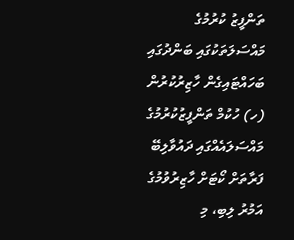ތަންފީޒު ކުރުމުގެ މައްސަލަތަކުގައި ބަންދުގައި ބަހައްޓައިގެން ހާޒިރުކުރުން
(ހ) ހުކުމް ތަންފީޒުކުރުމުގެ މައްސަލައެއްގައި ދައުވާލިބޭ ފަރާތަށް ކޯޓަށް ހާޒިރުވުމުގެ އަމުރު ލިބި، މި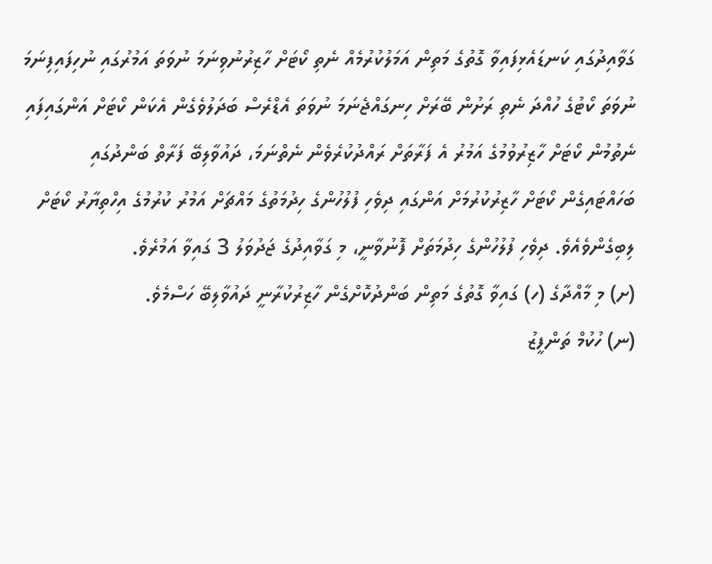ގަވާއިދުގައި ކަނޑައެޅިފައިވާ ގޮތުގެ މަތިން އަމަލުކުރުމެއް ނެތި ކޯޓަށް ހާޒިރުނުވިނަމަ ނުވަތަ އަމުރުގައި ނުހިފައިފިނަމަ ނުވަތަ ކޯޓުގެ ހުއްދަ ނެތި ރަށުން ބޭރަށް ހިނގައްޖެނަމަ ނުވަތަ އެޑްރެސް ބަދަލުވެގެން އެކަން ކޯޓަށް އަންގައިފައި ނެތުމުން ކޯޓަށް ހާޒިރުވުމުގެ އަމުރު އެ ފަރާތަށް ރައްދުކުރެވެން ނެތްނަމަ، ދައުވާލިބޭ ފަރާތް ބަންދުގައި ބަހައްޓައިގެން ކޯޓަށް ހާޒިރުކުރުމަށް އަންގައި ދިވެހި ފުލުހުންގެ ހިދުމަތުގެ މައްޗަށް އަމުރު ކުރުމުގެ އިހްތިޔާރު ކޯޓަށް ލިބިގެންވެއެވެ. ދިވެހި ފުލުހުންގެ ހިދުމަތަށް ފޮނުވާނީ، މި ގަވާއިދުގެ ޖަދުވަލު 3 ގައިވާ އަމުރެވެ.
(ށ) މި މާއްދާގެ (ހ) ގައިވާ ގޮތުގެ މަތިން ބަންދުކޮށްގެން ހާޒިރުކުރާނީ ދައުވާލިބޭ ހަސްމެވެ.
(ނ) ހުކުމް ތަންފީޒު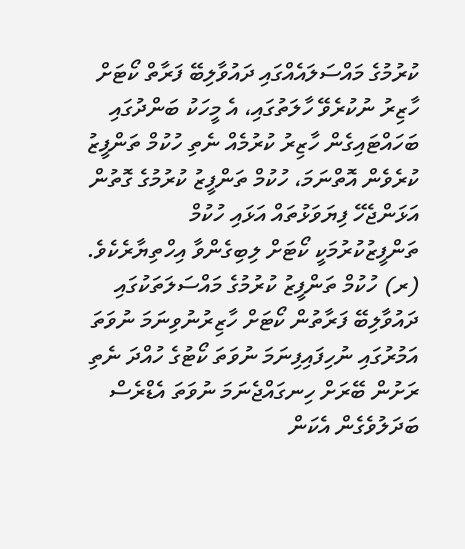ކުރުމުގެ މައްސަލައެއްގައި ދައުވާލިބޭ ފަރާތް ކޯޓަށް ހާޒިރު ނުކުރެވޭ ހާލަތުގައި، އެ މީހަކު ބަންދުގައި ބަހައްޓައިގެން ހާޒިރު ކުރުމެއް ނެތި ހުކުމް ތަންފީޒު ކުރެވެން އޮތްނަމަ، ހުކުމް ތަންފީޒު ކުރުމުގެ ގޮތުން އަޅަންޖެހޭ ފިޔަވަޅުތައް އަޅައި ހުކުމް ތަންފީޒުކުރުމަކީ ކޯޓަށް ލިބިގެންވާ އިހްތިޔާރެކެވެ.
(ރ) ހުކުމް ތަންފީޒު ކުރުމުގެ މައްސަލަތަކުގައި ދައުވާލިބޭ ފަރާތުން ކޯޓަށް ހާޒިރުނުވިނަމަ ނުވަތަ އަމުރުގައި ނުހިފައިފިނަމަ ނުވަތަ ކޯޓުގެ ހުއްދަ ނެތި ރަށުން ބޭރަށް ހިނގައްޖެނަމަ ނުވަތަ އެޑްރެސް ބަދަލުވެގެން އެކަން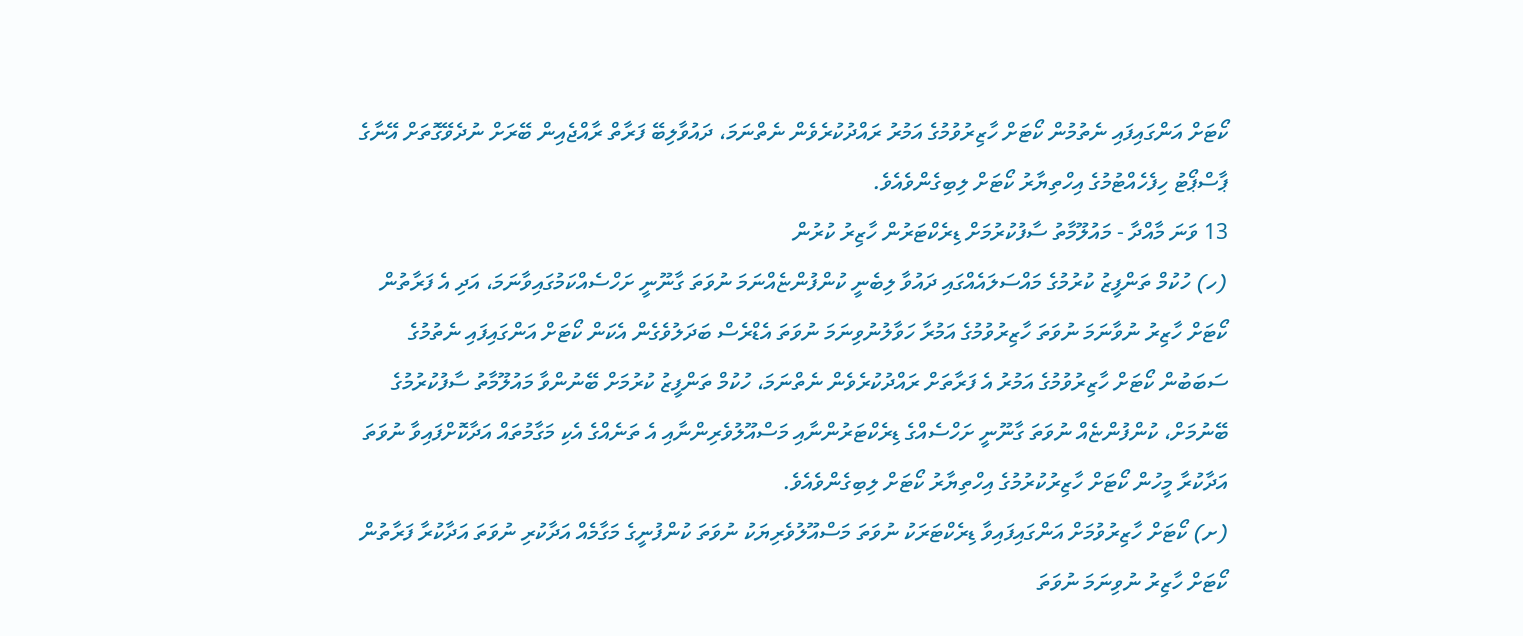ކޯޓަށް އަންގައިފައި ނެތުމުން ކޯޓަށް ހާޒިރުވުމުގެ އަމުރު ރައްދުކުރެވެން ނެތްނަމަ، ދައުވާލިބޭ ފަރާތް ރާއްޖެއިން ބޭރަށް ނުދެވޭގޮތަށް އޭނާގެ ޕާސްޕޯޓު ހިފެހެއްޓުމުގެ އިހްތިޔާރު ކޯޓަށް ލިބިގެންވެއެވެ.
13 ވަނަ މާއްދާ - މައުލޫމާތު ސާފުކުރުމަށް ޑިރެކްޓަރުން ހާޒިރު ކުރުން
(ހ) ހުކުމް ތަންފީޒު ކުރުމުގެ މައްސަލައެއްގައި ދައުވާ ލިބެނީ ކުންފުންޏެއްނަމަ ނުވަތަ ގާނޫނީ ށަހްސެއްކަމުގައިވާނަމަ، އަދި އެ ފަރާތުން ކޯޓަށް ހާޒިރު ނުވާނަމަ ނުވަތަ ހާޒިރުވުމުގެ އަމުރާ ހަވާލުނުވިނަމަ ނުވަތަ އެޑްރެސް ބަދަލުވެގެން އެކަން ކޯޓަށް އަންގައިފައި ނެތުމުގެ ސަބަބުން ކޯޓަށް ހާޒިރުވުމުގެ އަމުރު އެ ފަރާތަށް ރައްދުކުރެވެން ނެތްނަމަ، ހުކުމް ތަންފީޒު ކުރުމަށް ބޭނުންވާ މައުލޫމާތު ސާފުކުރުމުގެ ބޭނުމަށް، ކުންފުންޏެއް ނުވަތަ ގާނޫނީ ށަހްސެއްގެ ޑިރެކްޓަރުންނާއި މަސްއޫލުވެރިންނާއި އެ ތަނެއްގެ އެކި މަގާމުތައް އަދާކޮށްފައިވާ ނުވަތަ އަދާކުރާ މީހުން ކޯޓަށް ހާޒިރުކުރުމުގެ އިހްތިޔާރު ކޯޓަށް ލިބިގެންވެއެވެ.
(ށ) ކޯޓަށް ހާޒިރުވުމަށް އަންގައިފައިވާ ޑިރެކްޓަރަކު ނުވަތަ މަސްއޫލުވެރިޔަކު ނުވަތަ ކުންފުނީގެ މަގާމެއް އަދާކުރި ނުވަތަ އަދާކުރާ ފަރާތުން ކޯޓަށް ހާޒިރު ނުވިނަމަ ނުވަތަ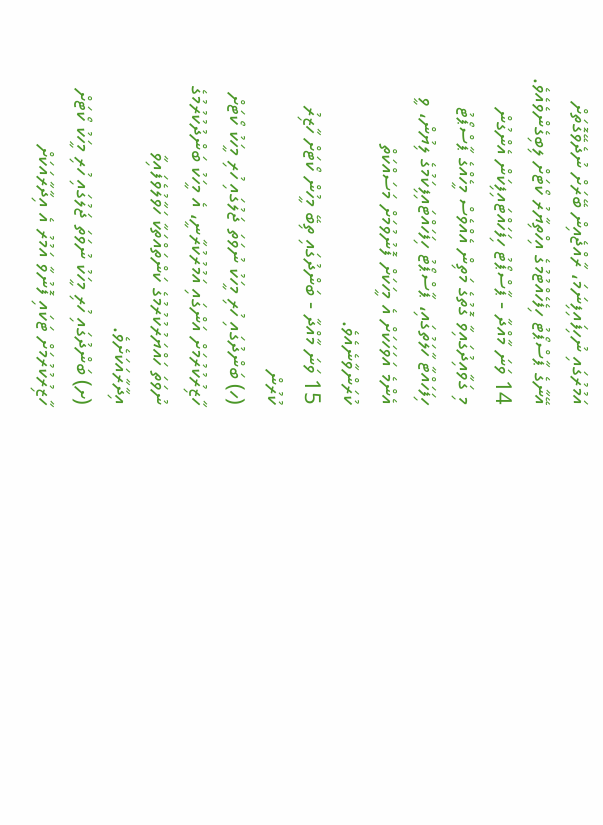އަމުރުގައި ނުހިފައިފިނަމަ، ރާއްޖެއިން ބޭރަށް ނުދެވޭގޮތަށް އޭނާގެ ޕާސްޕޯޓު ހިފެހެއްޓުމުގެ އިހްތިޔާރު ކޯޓަށް ލިބިގެންވެއެވެ.
14 ވަނަ މާއްދާ - ޕާސްޕޯޓު ހިފަހައްޓައިފިކަން އެންގުން
މި ގަވާއިދުގައިވާ ގޮތުގެ މަތިން އެއްވެސް މީހެއްގެ ޕާސްޕޯޓު ހިފަހައްޓާ ހާލަތުގައި، ޕާސްޕޯޓު ހިފަހައްޓައިފިކަމުގެ ލިޔުން، ވީ އެންމެ އަވަހަކަށް އެ މީހަކަށް ފޮނުވުމަށް މަސައްކަތް ކުރަންވާނެއެވެ.
15 ވަނަ މާއްދާ - ބަންދުގައި ތިބޭ މީހުން ކޯޓަށް ހާޒިރު ކުރުން
(ހ) ބަންދުގައި ހުރި މީހަކު ނުވަތަ ޖަލުގައި ހުރި މީހަކު ކޯޓަށް ހާޒިރުކުރުމަށް އަންގައި އަމުރުކުރާނީ، އެ މީހަކު ބަންދުކުރުމުގެ ނުވަތަ ހައްޔަރުކުރުމުގެ ކަންތައްތަކާ ހަވާލުވެފައިވާ އިދާރާއަކަށެވެ.
(ށ) ބަންދުގައި ހުރި މީހަކު ނުވަތަ ޖަލުގައި ހުރި މީހަކު ކޯޓަށް ހާޒިރުކުރުމަށް ޓަކައި ފޮނުވާ އަމުރު އެ އިދާރާއަކަށް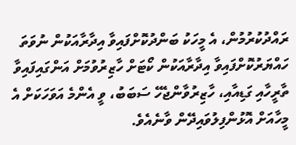ރައްދުކުރުމުން، އެ މީހަކު ބަންދުކޮށްފައިވާ އިދާރާއަކުން ނުވަތަ ހައްޔަރުކޮށްފައިވާ އިދާރާއަކުން ކޯޓަށް ހާޒިރުވުމަށް އަންގައިފައިވާ ތާރީހާއި ގަޑިއާއި، ހާޒިރުވާންޖެހޭ ސަބަބު، ވީ އެންމެ އަވަހަކަށް އެ މީހާއަށް އޮޅުންފިލުވައިދޭން ވާނެއެވެ.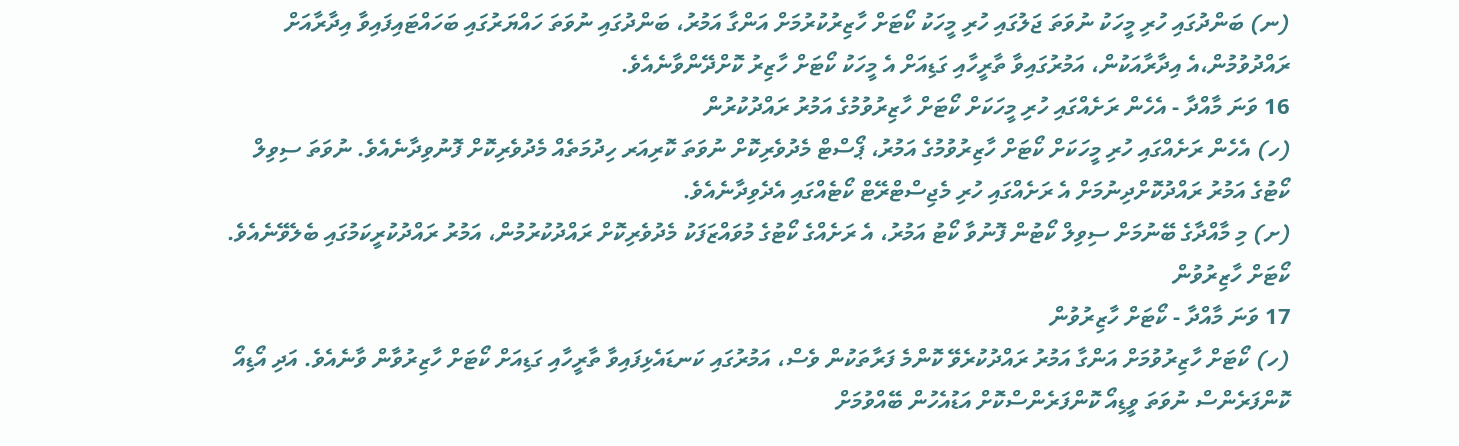(ނ) ބަންދުގައި ހުރި މީހަކު ނުވަތަ ޖަލުގައި ހުރި މީހަކު ކޯޓަށް ހާޒިރުކުރުމަށް އަންގާ އަމުރު، ބަންދުގައި ނުވަތަ ހައްޔަރުގައި ބަހައްޓައިފައިވާ އިދާރާއަށް ރައްދުވުމުން،އެ އިދާރާއަކުން، އަމުރުގައިވާ ތާރީހާއި ގަޑިއަށް އެ މީހަކު ކޯޓަށް ހާޒިރު ކޮށްދޭންވާނެއެވެ.
16 ވަނަ މާއްދާ - އެހެން ރަށެއްގައި ހުރި މީހަކަށް ކޯޓަށް ހާޒިރުވުމުގެ އަމުރު ރައްދުކުރުން
(ހ) އެހެން ރަށެއްގައި ހުރި މީހަކަށް ކޯޓަށް ހާޒިރުވުމުގެ އަމުރު، ޕޯސްޓް މެދުވެރިކޮށް ނުވަތަ ކޮރިއަރ ހިދުމަތެއް މެދުވެރިކޮށް ފޮނުވިދާނެއެވެ. ނުވަތަ ސިވިލް ކޯޓުގެ އަމުރު ރައްދުކޮށްދިނުމަށް އެ ރަށެއްގައި ހުރި މެޖިސްޓްރޭޓް ކޯޓެއްގައި އެދެވިދާނެއެވެ.
(ށ) މި މާއްދާގެ ބޭނުމަށް ސިވިލް ކޯޓުން ފޮނުވާ ކޯޓު އަމުރު، އެ ރަށެއްގެ ކޯޓުގެ މުވައްޒަފަކު މެދުވެރިކޮށް ރައްދުކުރުމުން، އަމުރު ރައްދުކުރީކަމުގައި ބެލެވޭނެއެވެ.
ކޯޓަށް ހާޒިރުވުން
17 ވަނަ މާއްދާ - ކޯޓަށް ހާޒިރުވުން
(ހ) ކޯޓަށް ހާޒިރުވުމަށް އަންގާ އަމުރު ރައްދުކުރެވޭ ކޮންމެ ފަރާތަކުން ވެސް، އަމުރުގައި ކަނޑައެޅިފައިވާ ތާރީހާއި ގަޑިއަށް ކޯޓަށް ހާޒިރުވާން ވާނެއެވެ. އަދި އޯޑިއޯ ކޮންފަރެންސް ނުވަތަ ވީޑިއޯ ކޮންފަރެންސްކޮށް އަޑުއެހުން ބޭއްވުމަށް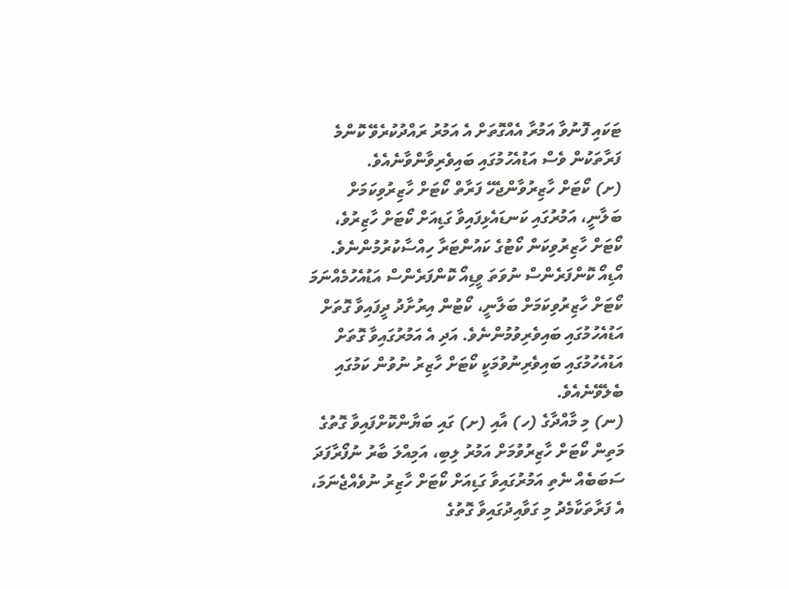ޓަކައި ފޮނުވާ އަމުރާ އެއްގޮތަށް އެ އަމުރު ރައްދުކުރެވޭ ކޮންމެ ފަރާތަކުން ވެސް އަޑުއެހުމުގައި ބައިވެރިވާންވާނެއެވެ.
(ށ) ކޯޓަށް ހާޒިރުވާންޖެހޭ ފަރާތް ކޯޓަށް ހާޒިރުވިކަމަށް ބަލާނީ، އަމުރުގައި ކަނޑައެޅިފައިވާ ގަޑިއަށް ކޯޓަށް ހާޒިރުވެ، ކޯޓަށް ހާޒިރުވިކަން ކޯޓުގެ ކައުންޓަރާ ހިއްސާކުރުމުންނެވެ. އޯޑިއޯ ކޮންފަރެންސް ނުވަތަ ވީޑިއޯ ކޮންފަރެންސް އަޑުއެހުމެއްނަމަ ކޯޓަށް ހާޒިރުވިކަމަށް ބަލާނީ، ކޯޓުން އިރުށާދު ދީފައިވާ ގޮތަށް އަޑުއެހުމުގައި ބައިވެރިވުމުންނެވެ. އަދި އެ އަމުރުގައިވާ ގޮތަށް އަޑުއެހުމުގައި ބައިވެރިނުވުމަކީ ކޯޓަށް ހާޒިރު ނުވުން ކަމުގައި ބެލެވޭނެއެވެ.
(ނ) މި މާއްދާގެ (ހ) އާއި (ށ) ގައި ބަޔާންކޮށްފައިވާ ގޮތުގެ މަތިން ކޯޓަށް ހާޒިރުވުމަށް އަމުރު ލިބި، އަމިއްލަ ބާރު ނުފޯރާފަދަ ސަބަބެއް ނެތި އަމުރުގައިވާ ގަޑިއަށް ކޯޓަށް ހާޒިރު ނުވެއްޖެނަމަ، އެ ފަރާތަކާމެދު މި ގަވާއިދުގައިވާ ގޮތުގެ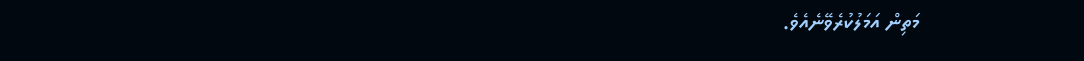މަތިން އަމަލުކުރެވޭނެއެވެ.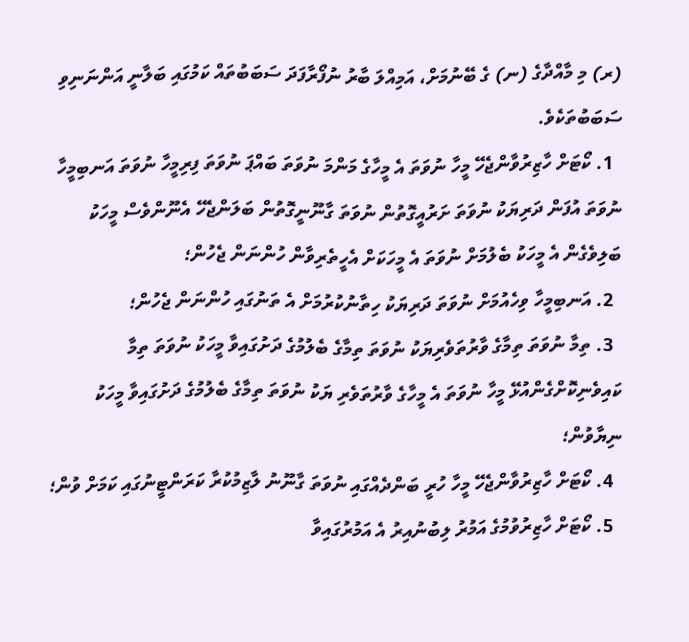(ރ) މި މާއްދާގެ (ނ) ގެ ބޭނުމަށް، އަމިއްލަ ބާރު ނުފޯރާފަދަ ސަބަބުތައް ކަމުގައި ބަލާނީ އަންނަނިވި ސަބަބުތަކެވެ.
  1. ކޯޓަށް ހާޒިރުވާންޖެހޭ މީހާ ނުވަތަ އެ މީހާގެ މަންމަ ނުވަތަ ބައްޕަ ނުވަތަ ފިރިމީހާ ނުވަތަ އަނބިމީހާ ނުވަތަ އުފަން ދަރިޔަކު ނުވަތަ ށަރުއީގޮތުން ނުވަތަ ގާނޫނީގޮތުން ބަލަންޖެހޭ އެނޫންވެސް މީހަކު ބަލިވެގެން އެ މީހަކު ބެލުމަށް ނުވަތަ އެ މީހަކަށް އެހީތެރިވާން ހުންނަން ޖެހުން؛
  2. އަނބިމީހާ ވިހެއުމަށް ނުވަތަ ދަރިޔަކު ހިތާނުކުރުމަށް އެ ތަނުގައި ހުންނަން ޖެހުން؛
  3. ތިމާ ނުވަތަ ތިމާގެ ވާރުތަވެރިޔަކު ނުވަތަ ތިމާގެ ބެލުމުގެ ދަށުގައިވާ މީހަކު ނުވަތަ ތިމާ ކައިވެނިކޮށްގެންއުޅޭ މީހާ ނުވަތަ އެ މީހާގެ ވާރުތަވެރި ޔަކު ނުވަތަ ތިމާގެ ބެލުމުގެ ދަށުގައިވާ މީހަކު ނިޔާވުން؛
  4. ކޯޓަށް ހާޒިރުވާންޖެހޭ މީހާ ހުރީ ބަންދެއްގައި ނުވަތަ ގާނޫނު ލާޒިމުކުރާ ކަރަންޓީނުގައި ކަމަށް ވުން؛
  5. ކޯޓަށް ހާޒިރުވުމުގެ އަމުރު ލިބުނުއިރު އެ އަމުރުގައިވާ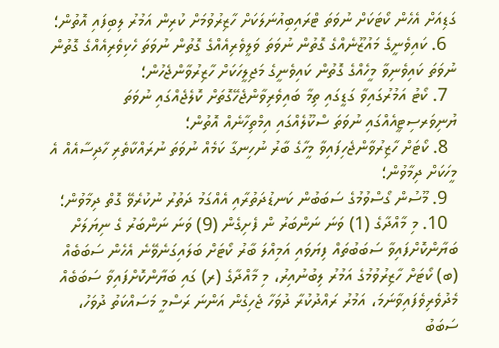ގަޑިއަށް އެހެން ކޯޓަކަށް ނުވަތަ ޓްރައިބިއުނަލަކަށް ހާޒިރުވުމަށް ކުރިން އަމުރު ލިބިފައި އޮތުން؛
  6. ކައިވެނީގެ މައުޒޫނެއްގެ ގޮތުން ނުވަތަ ވަލީވެރިއެއްގެ ގޮތުން ނުވަތަ ހެކިވެރިއެއްގެ ގޮތުން ނުވަތަ ކައިވެނިވާ މީހެއްގެ ގޮތުން ކައިވެނީގެ މަޖިލީހަކަށް ހާޒިރުވާންޖެހުން؛
  7. ކޯޓު އަމުރުގައިވާ ގަޑީގައި ތިމާ ބައިވެރިވާންޖެހޭގޮތަށް ކޮލެޖެއްގައި ނުވަތަ ޔުނިވަރސިޓީއެއްގައި ނުވަތަ ސްކޫލެއްގައި އިމްތިހާނެއް އޮތުން؛
  8. ކޯޓަށް ހާޒިރުވާންޖެހިފައިވާ މީހާގެ ބާރު ނުހިނގާ ކަމެއް ނުވަތަ ނުރައްކާތެރި ހާދިސާއެއް އެ މީހަކަށް ދިމާވުން؛
  9. މޫސުން ގޯސްވުމުގެ ސަބަބުން ކަނޑުދަތުރާއި އެއްގަމު ދަތުރު ނުކުރެވޭ ގޮތް ދިމާވުން؛
  10. މި މާއްދާގެ (1) ވަނަ ނަންބަރު ން ފެށިގެން (9) ވަނަ ނަންބަރު ގެ ނިޔަލަށް ބަޔާންކޮށްފައިވާ ސަބަބުތައް ފިޔަވައި އަމިއްލަ ބާރު ކޯޓަށް ބަލައިގަނެވޭނެ އެހެން ސަބަބެއް
(ބ) ކޯޓަށް ހާޒިރުވުމުގެ އަމުރު ލިބުނުއިރު، މި މާއްދާގެ (ރ) ގައި ބަޔާންކޮށްފައިވާ ސަބަބެއް މެދުވެރިވެފައިވާނަމަ، އަމުރު ރައްދުކުރާ ދުވަހާ ޖެހިގެން އަންނަ ރަސްމީ މަސައްކަތު ދުވަހު، ސަބަބު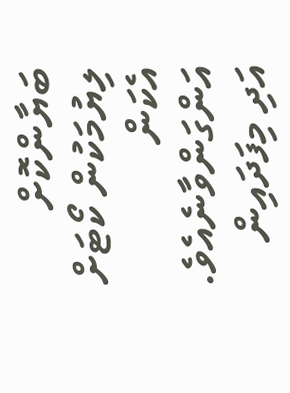ބަޔާންކޮށް ލިޔުމަކުން ކޯޓަށް އެކަން އަންގަންވާނެއެވެ. އަދި މިފަދައިން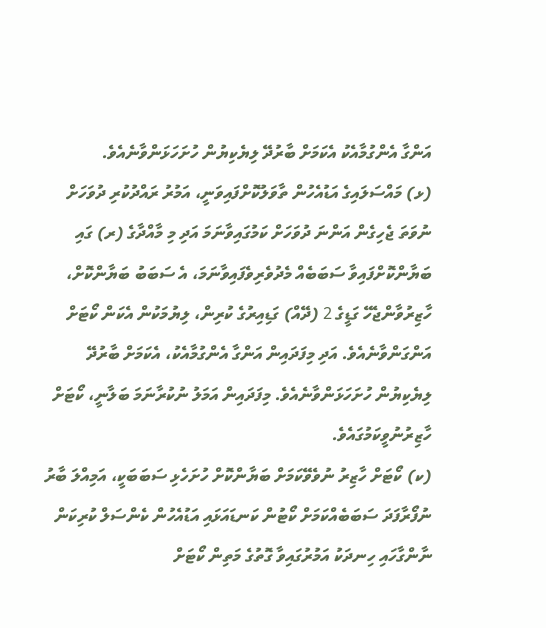އަންގާ އެންގުމާއެކު އެކަމަށް ބާރުދޭ ލިޔެކިޔުން ހުށަހަޅަންވާނެއެވެ.
(ޅ) މައްސަލައިގެ އަޑުއެހުން ތާވަލުކޮށްފައިވަނީ، އަމުރު ރައްދުކުރި ދުވަހަށް ނުވަތަ ޖެހިގެން އަންނަ ދުވަހަށް ކަމުގައިވާނަމަ އަދި މި މާއްދާގެ (ރ) ގައި ބަޔާންކޮށްފައިވާ ސަބަބެއް މެދުވެރިވެފައިވާނަމަ، އެ ސަބަބު ބަޔާންކޮށް، ހާޒިރުވާންޖެހޭ ގަޑީގެ 2 (ދޭއް) ގަޑިއިރުގެ ކުރިން، ލިޔުމަކުން އެކަން ކޯޓަށް އަންގަންވާނެއެވެ. އަދި މިފަދައިން އަންގާ އެންގުމާއެކު، އެކަމަށް ބާރުދޭ ލިޔެކިޔުން ހުށަހަޅަންވާނެއެވެ. މިފަދައިން އަމަލު ނުކުރާނަމަ ބަލާނީ، ކޯޓަށް ހާޒިރުނުވީކަމުގައެވެ.
(ކ) ކޯޓަށް ހާޒިރު ނުވެވޭކަމަށް ބަޔާންކޮށް ހުށަހެޅި ސަބަބަކީ، އަމިއްލަ ބާރު ނުފޯރާފަދަ ސަބަބެއްކަމަށް ކޯޓުން ކަނޑައަޅައި އަޑުއެހުން ކެންސަލް ކުރިކަން ނާންގާހައި ހިނދަކު އަމުރުގައިވާ ގޮތުގެ މަތިން ކޯޓަށް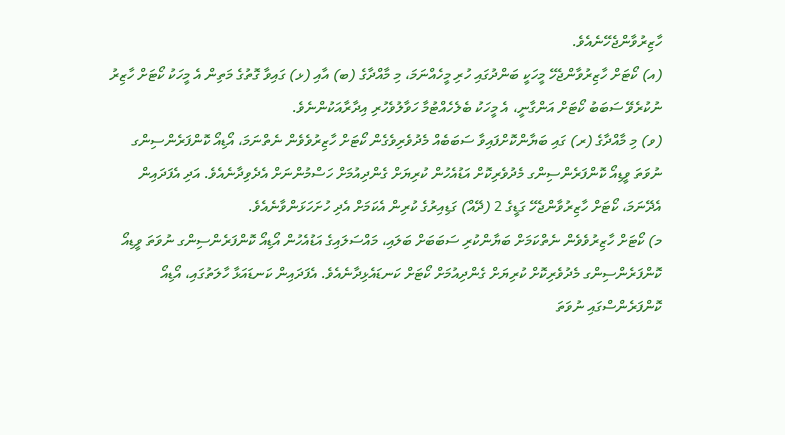ހާޒިރުވާންޖެހޭނެއެވެ.
(އ) ކޯޓަށް ހާޒިރުވާންޖެހޭ މީހަކީ ބަންދުގައި ހުރި މީހެއްނަމަ، މި މާއްދާގެ (ބ) އާއި (ޅ) ގައިވާ ގޮތުގެ މަތިން އެ މީހަކު ކޯޓަށް ހާޒިރު ނުކުރެވޭ ސަބަބު ކޯޓަށް އަންގާނީ، އެ މީހަކު ބެލެހެއްޓުމާ ހަވާލުވެހުރި އިދާރާއަކުންނެވެ.
(ވ) މި މާއްދާގެ (ރ) ގައި ބަޔާންކޮށްފައިވާ ސަބަބެއް މެދުވެރިވެގެން ކޯޓަށް ހާޒިރުވެވެން ނެތްނަމަ، އޯޑިއޯ ކޮންފަރެންސިންގ ނުވަތަ ވީޑިއޯ ކޮންފަރެންސިންގ މެދުވެރިކޮށް އަޑުއެހުން ކުރިޔަށް ގެންދިއުމަށް ހަސްމުންނަށް އެދެވިދާނެއެވެ. އަދި އެފަދައިން އެދޭނަމަ، ކޯޓަށް ހާޒިރުވާންޖެހޭ ގަޑީގެ 2 (ދޭއް) ގަޑިއިރުގެ ކުރިން އެކަމަށް އެދި ހުށަހަޅަންވާނެއެވެ.
މ) ކޯޓަށް ހާޒިރުވެވެން ނެތްކަމަށް ބަޔާންކުރި ސަބަބަށް ބަލައި، މައްސަލައިގެ އަޑުއެހުން އޯޑިއޯ ކޮންފަރެންސިންގ ނުވަތަ ވީޑިއޯ ކޮންފަރެންސިންގ މެދުވެރިކޮށް ކުރިޔަށް ގެންދިއުމަށް ކޯޓަށް ކަނޑައެޅިދާނެއެވެ. އެފަދައިން ކަނޑައަޅާ ހާލަތުގައި، އޯޑިއޯ ކޮންފަރެންސްގައި ނުވަތަ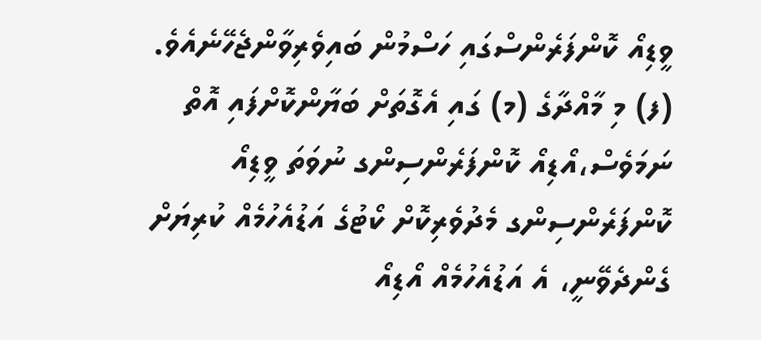ވީޑިއޯ ކޮންފަރެންސްގައި ހަސްމުން ބައިވެރިވާންޖެހޭނެއެވެ.
(ފ) މި މާއްދާގެ (މ) ގައި އެގޮތަށް ބަޔާންކޮށްފައި އޮތް ނަމަވެސް،އޯޑިއޯ ކޮންފަރެންސިންގ ނުވަތަ ވީޑިއޯ ކޮންފަރެންސިންގ މެދުވެރިކޮށް ކޯޓުގެ އަޑުއެހުމެއް ކުރިޔަށް ގެންދެވޭނީ، އެ އަޑުއެހުމެއް އޯޑިއޯ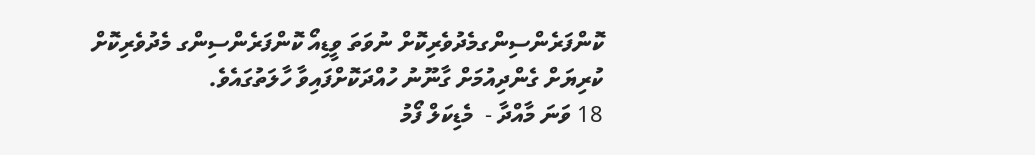ކޮންފަރެންސިންގމެދުވެރިކޮށް ނުވަތަ ވީޑިއޯ ކޮންފަރެންސިންގ މެދުވެރިކޮށް ކުރިޔަށް ގެންދިއުމަށް ގާނޫނު ހުއްދަކޮށްފައިވާ ހާލަތުގައެވެ.
18 ވަނަ މާއްދާ -  މެޑިކަލް ފޯމު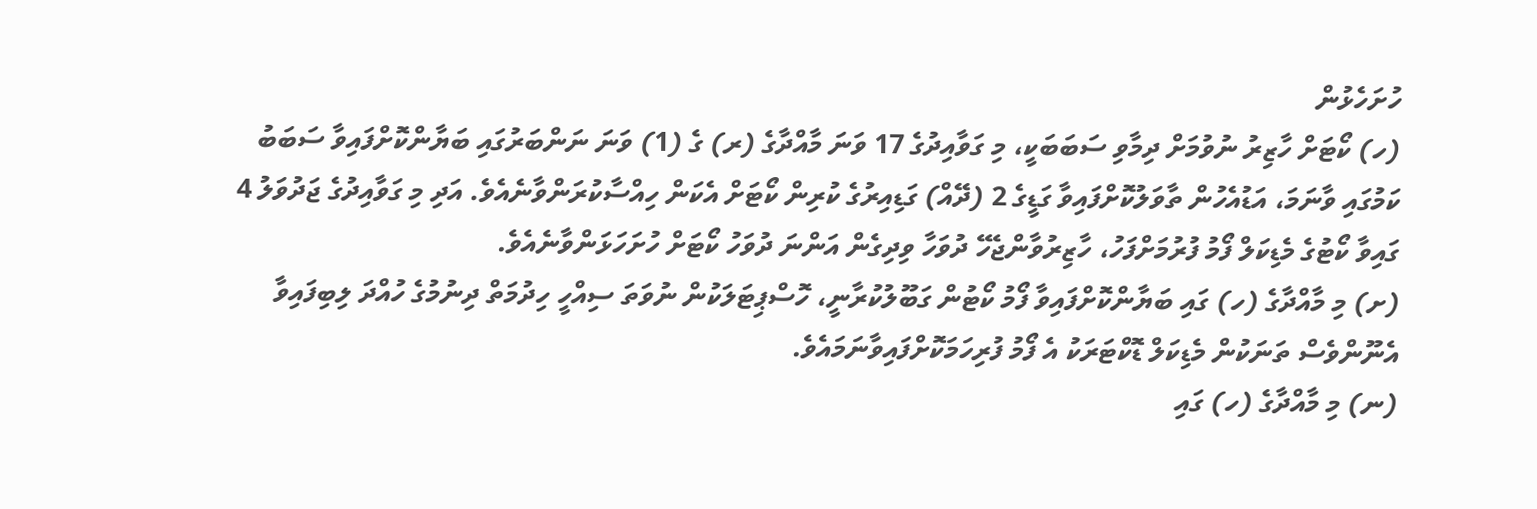ހުށަހެޅުން
(ހ) ކޯޓަށް ހާޒިރު ނުވުމަށް ދިމާވި ސަބަބަކީ، މި ގަވާއިދުގެ 17 ވަނަ މާއްދާގެ (ރ) ގެ (1) ވަނަ ނަންބަރުގައި ބަޔާންކޮށްފައިވާ ސަބަބު ކަމުގައި ވާނަމަ، އަޑުއެހުން ތާވަލުކޮށްފައިވާ ގަޑީގެ 2 (ދޭއް) ގަޑިއިރުގެ ކުރިން ކޯޓަށް އެކަން ހިއްސާކުރަންވާނެއެވެ. އަދި މި ގަވާއިދުގެ ޖަދުވަލު 4 ގައިވާ ކޯޓުގެ މެޑިކަލް ފޯމު ފުރުމަށްފަހު، ހާޒިރުވާންޖެހޭ ދުވަހާ ވިދިގެން އަންނަ ދުވަހު ކޯޓަށް ހުށަހަޅަންވާނެއެވެ.
(ށ) މި މާއްދާގެ (ހ) ގައި ބަޔާންކޮށްފައިވާ ފޯމު ކޯޓުން ގަބޫލުކުރާނީ، ހޮސްޕިޓަލަކުން ނުވަތަ ސިއްހީ ހިދުމަތް ދިނުމުގެ ހުއްދަ ލިބިފައިވާ އެނޫންވެސް ތަނަކުން މެޑިކަލް ޑޮކްޓަރަކު އެ ފޯމު ފުރިހަމަކޮށްފައިވާނަމައެވެ.
(ނ) މި މާއްދާގެ (ހ) ގައި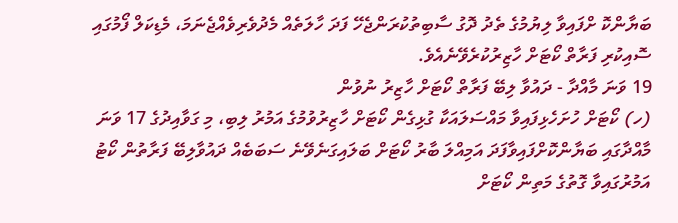ބަޔާންކޮ ށްފައިވާ ލިޔުމުގެ ތެދު ދޮގު ސާބިތުކުރަންޖެހޭ ފަދަ ހާލަތެއް މެދުވެރިވެއްޖެނަމަ، މެޑިކަލް ފޯމުގައި ސޮއިކުރި ފަރާތް ކޯޓަށް ހާޒިރުކުރެވޭނެއެވެ.
19 ވަނަ މާއްދާ - ދައުވާ ލިބޭ ފަރާތް ކޯޓަށް ހާޒިރު ނުވުން
(ހ) ކޯޓަށް ހުށަހެޅިފައިވާ މައްސަލައަކާ ގުޅިގެން ކޯޓަށް ހާޒިރުވުމުގެ އަމުރު ލިބި، މި ގަވާއިދުގެ 17 ވަނަ މާއްދާގައި ބަޔާންކޮށްފައިވާފަދަ އަމިއްލަ ބާރު ކޯޓަށް ބަލައިގަނެވޭނެ ސަބަބެއް ދައުވާލިބޭ ފަރާތުން ކޯޓު އަމުރުގައިވާ ގޮތުގެ މަތިން ކޯޓަށް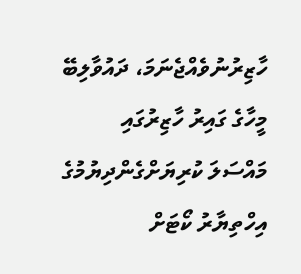ހާޒިރުނުވެއްޖެނަމަ، ދައުވާލިބޭ މީހާގެ ގައިރު ހާޒިރުގައި މައްސަލަ ކުރިޔަށްގެންދިޔުމުގެ އިހްތިޔާރު ކޯޓަށް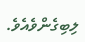ލިބިގެންވެއެވެ.